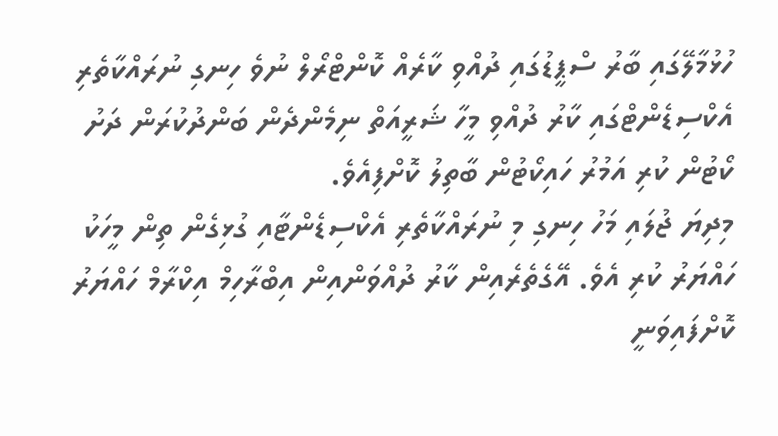ހުޅުމާލޭގައި ބާރު ސްޕީޑުގައި ދުއްވި ކާރެއް ކޮންޓްރޯލް ނުވެ ހިނގި ނުރައްކާތެރި އެކްސިޑެންޓްގައި ކާރު ދުއްވި މީހާ ޝަރީއަތް ނިމެންދެން ބަންދުކުރަން ދަށު ކޯޓުން ކުރި އަމުރު ހައިކޯޓުން ބާތިލު ކޮށްފިއެވެ.
މިދިޔަ ޖުލައި މަހު ހިނގި މި ނުރައްކާތެރި އެކްސިޑެންޓާއި ގުޅިގެން ތިން މީހަކު ހައްޔަރު ކުރި އެވެ. އޭގެތެރެއިން ކާރު ދުއްވަންއިން އިބްރާހިމް އިކްރާމް ހައްޔަރު ކޮށްފައިވަނީ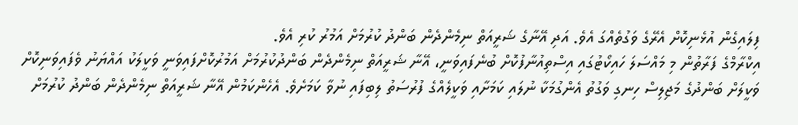ފިލައިގެން އުޅެނިކޮށް އެރޭގެ ވަގުތެއްގަ އެވެ. އަދި އޭނާގެ ޝަރީއަތް ނިމެންދެން ބަންދު ކުރުމަށް އަމުރު ކުރި އެވެ.
އިކްރާމްގެ ފަރާތުން މި މައްސަލަ ހައިކޯޓުގައި އިސްތިއުނާފުކޮށް ބުނެފައިވަނީ، އޭނާ ޝަރީއަތް ނިމެންދެން ބަންދުކުރުމަށް އަމުރުކޮށްފައިވަނީ ވަކީލަކު އައްޔަނު ވެފައިވަނިކޮށް ވަކީލަށް ބަންދުގެ މަޖިލިސް ހިނގި ވަގުތު އެންގުމަކާ ނުލައި ކަމަށާއި ވަކީލެއްގެ ފުރުސަތު ލިބިފައި ނުވާ ކަމަށެވެ. އެހެންކަމުން އޭނާ ޝަރީއަތް ނިމެންދެން ބަންދު ކުރުމަށް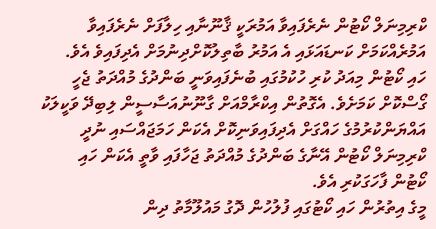ކްރިމިނަލް ކޯޓުން ނެރެފައިވާ އަމުރަކީ ޤާނޫނާއި ހިލާފަށް ނެރެފައިވާ އަމުރެއްކަމަށް ކަނޑައަޅައި އެ އަމުރު ބާތިލުކޮށްދިނުމަށް އެދިފައިވެ އެވެ.
ހައި ކޯޓުން މިއަދު ކުރި ހުކުމުގައި ބުނެފައިވަނީ ބަންދުގެ މުއްދަތު ޖެހީ ގޯސްކޮށް ކަމަށެވެ. އެގޮތުން އިކްރާމްއަށް ގާނޫނުއަސާސީން ލިބިދޭ ވަކީލަކު އައްޔަންކުރުމުގެ ހައްގަށް އެދިފައިވަނިކޮށް އެކަން ހަމަޖައްސައި ނުދީ ކްރިމިނަލް ކޯޓުން އޭނާގެ ބަންދުގެ މުއްދަތު ޖަހާފައި ވާތީ އެކަން ހައި ކޯޓުން ފާހަގަކުރި އެވެ.
މީގެ އިތުރުން ހައި ކޯޓުގައި ފުލުހުން ދޮގު މައުލޫމާތު ދިން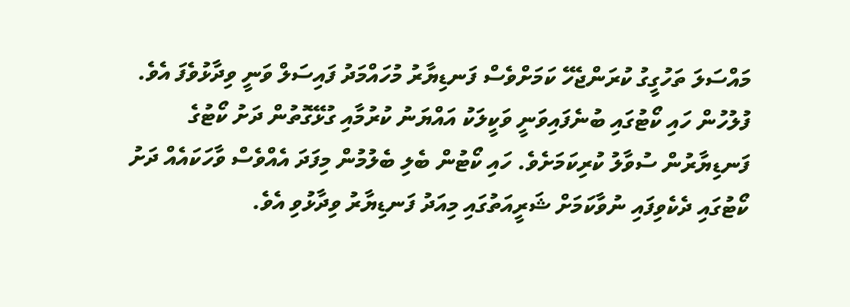މައްސަލަ ތަހުގީގު ކުރަންޖެހޭ ކަމަށްވެސް ފަނޑިޔާރު މުހައްމަދު ފައިސަލް ވަނީ ވިދާޅުވެފަ އެވެ. ފުލުހުން ހައި ކޯޓުގައި ބުނެފައިވަނީ ވަކީލަކު އައްޔަނު ކުރުމާއި ގުޅޭގޮތުން ދަށު ކޯޓުގެ ފަނޑިޔާރުން ސުވާލު ކުރިކަމަށެވެ. ހައި ކޯޓުން ބެލި ބެލުމުން މިފަދަ އެއްވެސް ވާހަކައެއް ދަށު ކޯޓުގައި ދެކެވިފައި ނުވާކަމަށް ޝަރީއަތުގައި މިއަދު ފަނޑިޔާރު ވިދާޅުވި އެވެ.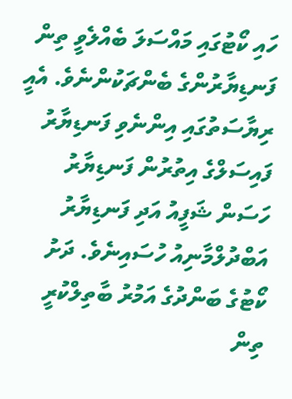ހައި ކޯޓުގައި މައްސަލަ ބެއްލެވީ ތިން ފަނޑިޔާރުންގެ ބެންޗަކުންނެވެ. އެއީ ރިޔާސަތުގައި އިންނެވި ފަނޑިޔާރު ފައިސަލްގެ އިތުރުން ފަނޑިޔާރު ހަސަން ޝަފީއު އަދި ފަނޑިޔާރު އަބްދުލްމާނިއު ހުސައިނެވެ. ދަށު ކޯޓުގެ ބަންދުގެ އަމުރު ބާތިލްކުރީ ތިން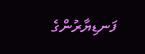ފަނޑިޔާރުންގެ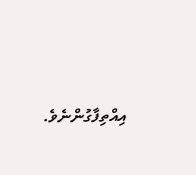އިއްތިފާގުންނެވެ.